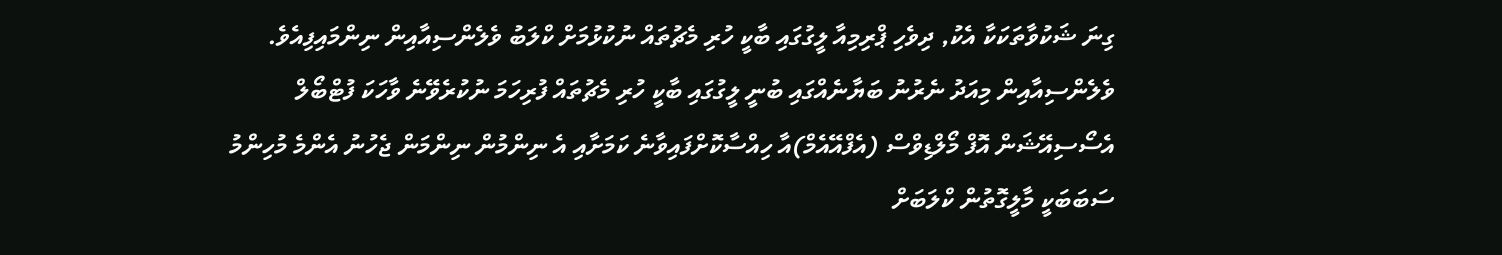ގިނަ ޝަކުވާތަކަކާ އެކު, ދިވެހި ޕްރިމިއާ ލީގުގައި ބާކީ ހުރި މެޗުތައް ނުކުޅުމަށް ކްލަބު ވެލެންސިއާއިން ނިންމައިފިއެވެ.
ވެލެންސިއާއިން މިއަދު ނެރުނު ބަޔާނެއްގައި ބުނީ ލީގުގައި ބާކީ ހުރި މެޗުތައް ފުރިހަމަ ނުކުރެވޭނެ ވާހަކަ ފުޓްބޯލް އެސޯސިއޭޝަން އޮފް މޯލްޑިވްސް (އެފްއޭއެމް)އާ ހިއްސާކޮށްފައިވާނެ ކަމަށާއި އެ ނިންމުން ނިންމަން ޖެހުނު އެންމެ މުހިންމު ސަބަބަކީ މާލީގޮތުން ކްލަބަށް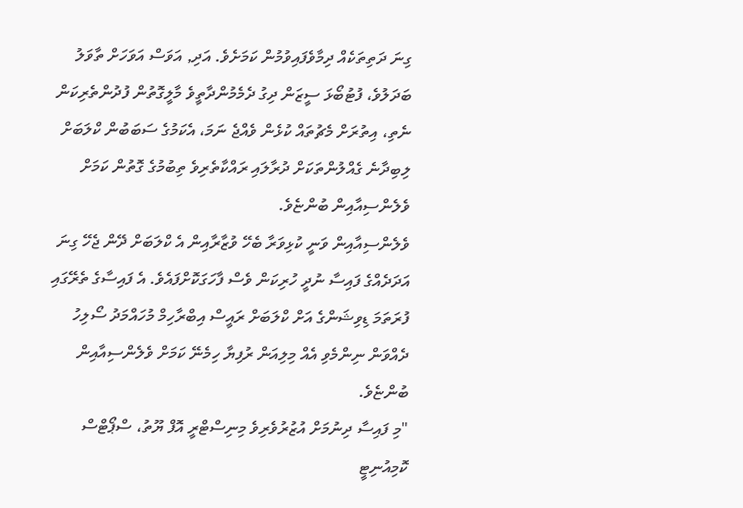ގިނަ ދަތިތަކެއް ދިމާވެފައިވުމުން ކަމަށެވެ. އަދި, އަވަސް އަވަހަށް ތާވަލު ބަދަލުވެ، ފުޓުބޯޅަ ސީޒަން ދިގު ދެމެމުންދާތީވެ މާލީގޮތުން ފުދުންތެރިކަން ނެތި، އިތުރަށް މެޗުތައް ކުޅެން ވެއްޖެ ނަމަ، އެކަމުގެ ސަބަބުން ކްލަބަށް ލިބިދާނެ ގެއްލުންތަކަށް ދުރާލައި ރައްކާތެރިވެ ތިބުމުގެ ގޮތުން ކަމަށް ވެލެންސިއާއިން ބުންޏެވެ.
ވެލެންސިއާއިން ވަނީ ކުޅިވަރާ ބެހޭ ވުޒާރާއިން އެ ކްލަބަށް ދޭން ޖެހޭ ގިނަ އަދަދެއްގެ ފައިސާ ނުދީ ހުރިކަން ވެސް ފާހަގަކޮށްފައެވެ. އެ ފައިސާގެ ތެރޭގައި ފުރަތަމަ ޑިވިޝަންގެ އަށް ކްލަބަށް ރައީސް އިބްރާހިމް މުހައްމަދު ސޯލިހު ދެއްވަން ނިންމެވި އެއް މިލިއަން ރުފިޔާ ހިމެނޭ ކަމަށް ވެލެންސިއާއިން ބުންޏެވެ.
"މި ފައިސާ ދިނުމަށް އުޒުރުވެރިވެ މިނިސްޓްރީ އޮފް ޔޫތު، ސްޕޯޓްސް ކޮމިއުނިޓީ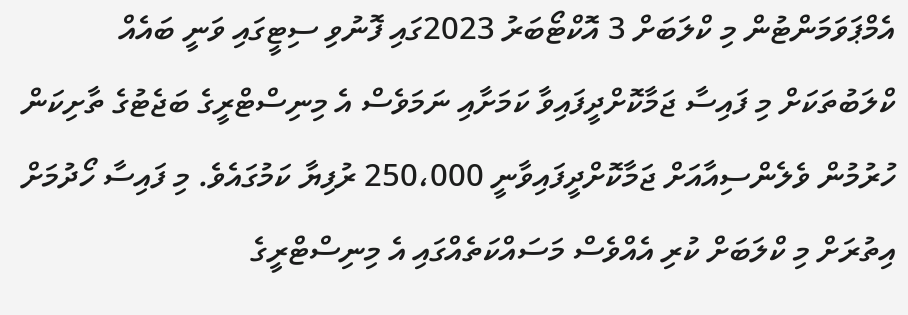އެމްޕަވަމަންޓުން މި ކްލަބަށް 3 އޮކްޓޯބަރު 2023ގައި ފޮނުވި ސިޓީގައި ވަނީ ބައެއް ކްލަބުތަކަށް މި ފައިސާ ޖަމާކޮށްދީފައިވާ ކަމަށާއި ނަމަވެސް އެ މިނިސްޓްރީގެ ބަޖެޓުގެ ތާށިކަން ހުރުމުން ވެލެންސިއާއަށް ޖަމާކޮށްދީފައިވާނީ 250،000 ރުފިޔާ ކަމުގައެވެ. މި ފައިސާ ހޯދުމަށް އިތުރަށް މި ކްލަބަށް ކުރި އެއްވެސް މަސައްކަތެއްގައި އެ މިނިސްޓްރީގެ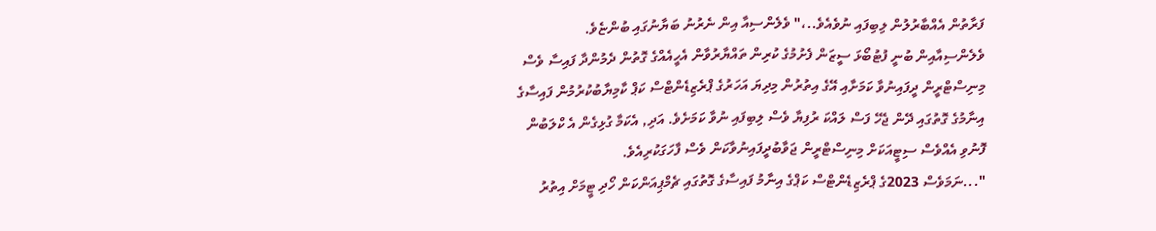ފަރާތުން އެއްބާރުލުން ލިބިފައި ނުވެއެވެ..،" ވެލެންސިއާ އިން ނެރުނު ބަޔާނުގައި ބުންޏެވެ.
ވެލެންސިއާއިން ބުނީ ފުޓުބޯޅަ ސީޒަން ފެށުމުގެ ކުރިން ތައްޔާރުވާން އެހީއެއްގެ ގޮތުން ދެމުންދާ ފައިސާ ވެސް މިނިސްޓްރީން ދީފައިނުވާ ކަމަށާއި އޭގެ އިތުރުން މިދިޔަ އަހަރުގެ ޕްރެޒިޑެންޓްސް ކަޕް ކާމިޔާބުކުރުމުން ފައިސާގެ އިނާމުގެ ގޮތުގައި ދޭން ޖެހޭ ފަސް ލައްކަ ރުފިޔާ ވެސް ލިބިފައި ނުވާ ކަމަށެވެ. އަދި, އެކަމާ ގުޅިގެން އެ ކްލަބުން ފޮނުވި އެއްވެސް ސިޓީއަކަށް މިނިސްޓްރީން ޖަވާބުދީފައިނުވާކަން ވެސް ފާހަގަކުރިއެވެ.
"...ނަމަވެސް 2023ގެ ޕްރެޒިޑެންޓްސް ކަޕްގެ އިނާމު ފައިސާގެ ގޮތުގައި ޗެމްޕިއަންކަން ހޯދި ޓީމަށް އިތުރު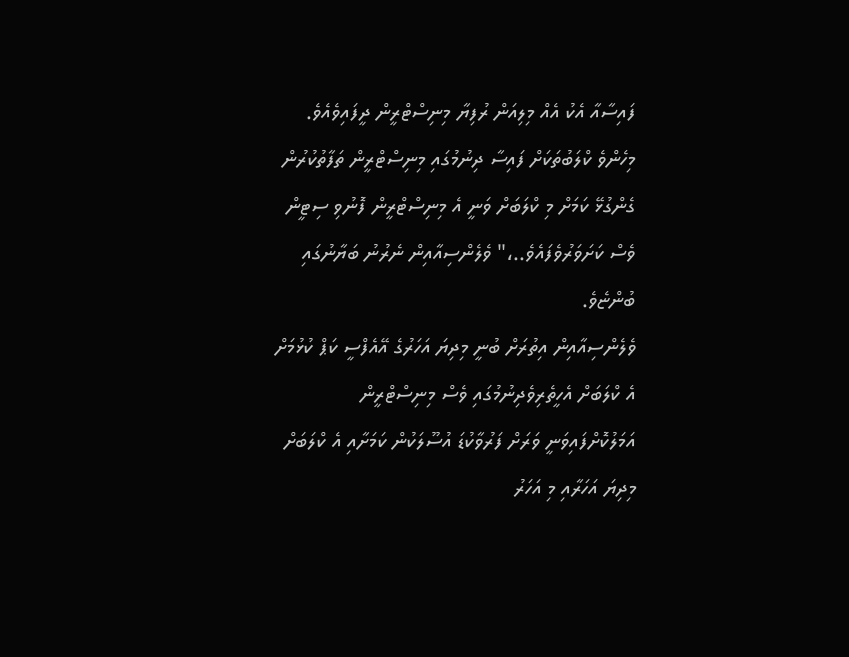ފައިސާއާ އެކު އެއް މިލިއަން ރުފިޔާ މިނިސްޓްރީން ދީފައިވެއެވެ. މިހެންވެ ކްލަބުތަކަށް ފައިސާ ދިނުމުގައި މިނިސްޓްރީން ތަފާތުކުރުން ގެންގުޅޭ ކަމަށް މި ކްލަބަށް ވަނީ އެ މިނިސްޓްރީން ފޮނުވި ސިޓީން ވެސް ކަށަވަރުވެފައެވެ..،" ވެލެންސިއާއިން ނެރުނު ބަޔާނުގައި ބުންޏެވެ.
ވެލެންސިއާއިން އިތުރަށް ބުނީ މިދިޔަ އަހަރުގެ އޭއެފްސީ ކަޕް ކުޅުމަށް އެ ކްލަބަށް އެހީތެރިވެދިނުމުގައި ވެސް މިނިސްޓްރީން އަމަލުކޮށްފައިވަނީ ވަރަށް ފަރުވާކުޑަ އުސޫލަކުން ކަމަށާއި އެ ކްލަބަށް މިދިޔަ އަހަރާއި މި އަހަރު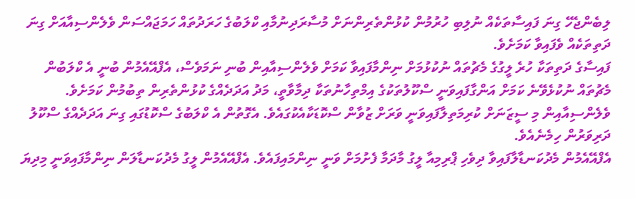ލިބެންޖެހޭ ގިނަ ފައިސާތަކެއް ނުލިބި ހުރުމުން ކުޅުންތެރިންނަށް މުސާރަދިނުމާއި ކްލަބުގެ ހަރަދުތައް ހަމަޖައްސަން ވެލެންސިއާއަށް ގިނަ ދަތިތަކެއް ވެފައިވާ ކަމަށެވެ.
ފައިސާގެ ދަތިތަކާ ހުރެ ލީގުގެ މެޗުތައް ނުކުޅުމަށް ނިންމާފައިވާ ކަމަށް ވެލެންސިއާއިން ބުނި ނަމަވެސް، އެފްއޭއެމުން ބުނީ އެ ކްލަބުން މެޗުތައް ނުކުޅެވޭނެ ކަމަށް އަންގާފައިވަނީ ސްކޫލުތަކުގެ އިމްތިހާނުތަކާ ދިމާވާތީ، މަދު އަދަދެއްގެ ކުޅުންތެރިން ތިބުމުން ކަމަށެވެ.
ވެލެންސިއާއިން މި ސީޒަނަށް ކުރިމަތިލާފައިވަނީ ވަރަށް ޒުވާން ސްކޮޑަކާއެކުގައެވެ. އެގޮތުން އެ ކްލަބުގެ ސްކޮޑުގައި ގިނަ އަދަދެއްގެ ސްކޫލު ދަރިވަރުން ހިމެނެއެވެ.
އެފްއޭއެމުން މެދުކަނޑާލާފައިވާ ދިވެހި ޕްރިމިއާ ލީގު މާދަމާ ފެށުމަށް ވަނީ ނިންމައިފައެވެ. އެފްއޭއެމުން ލީގު މެދުކަނޑާލަން ނިންމާފައިވަނީ މިދިޔަ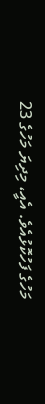މަހުގެ ފަހުކޮޅުއެވެ. އެއީ، މިދިޔަ މަހުގެ 23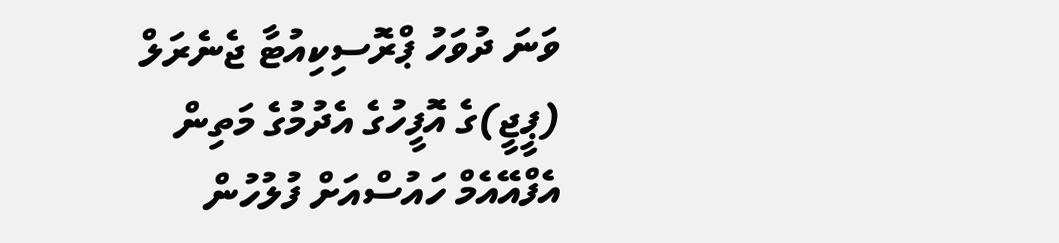ވަނަ ދުވަހު ޕްރޮސިކިއުޓާ ޖެނެރަލް (ޕީޖީ)ގެ އޮފީހުގެ އެދުމުގެ މަތިން އެފްއޭއެމް ހައުސްއަށް ފުލުހުން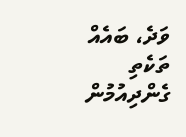ވަދެ، ބައެއް ތަކެތި ގެންދިއުމުން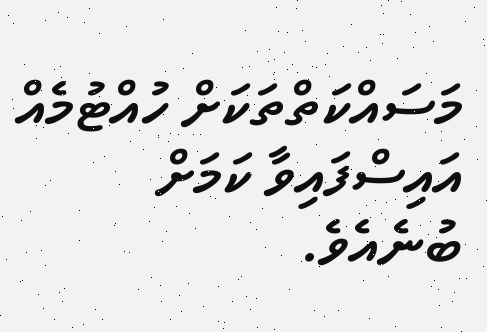މަސައްކަތްތަކަށް ހުއްޓުމެއް އައިސްފައިވާ ކަމަށް ބުނެއެވެ.